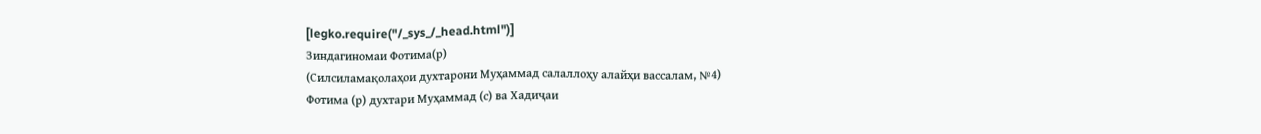[legko.require("/_sys_/_head.html")]
Зиндагиномаи Фoтимa(р)
(Силсиламақолаҳои духтарони Муҳаммад салаллоҳу алайҳи вассалам, №4)
Фотима (р) духтари Муҳаммад (с) ва Хадиҷаи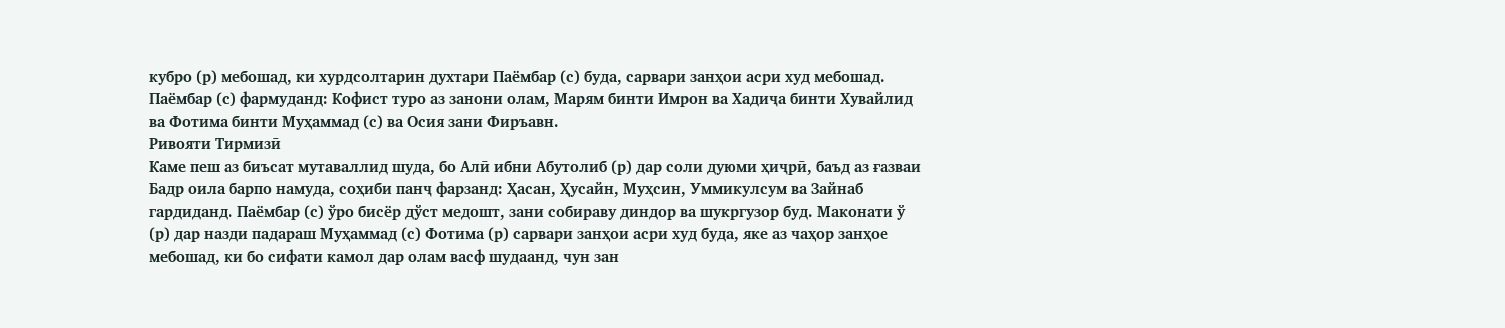кубро (р) мебошад, ки хурдсолтарин духтари Паёмбар (с) буда, сарвари занҳои асри худ мебошад. Паёмбар (с) фармуданд: Кофист туро аз занони олам, Марям бинти Имрон ва Хадиҷа бинти Хувайлид ва Фотима бинти Муҳаммад (с) ва Осия зани Фиръавн.
Ривояти Тирмизӣ
Каме пеш аз биъсат мутаваллид шуда, бо Алӣ ибни Абутолиб (р) дар соли дуюми ҳиҷрӣ, баъд аз ғазваи Бадр оила барпо намуда, соҳиби панҷ фарзанд: Ҳасан, Ҳусайн, Муҳсин, Уммикулсум ва Зайнаб гардиданд. Паёмбар (с) ўро бисёр дўст медошт, зани собираву диндор ва шукргузор буд. Маконати ў (р) дар назди падараш Муҳаммад (с) Фотима (р) сарвари занҳои асри худ буда, яке аз чаҳор занҳое мебошад, ки бо сифати камол дар олам васф шудаанд, чун зан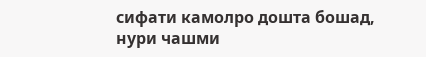сифати камолро дошта бошад, нури чашми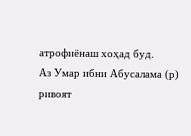атрофиёнаш хоҳад буд.
Аз Умар ибни Абусалама (р) ривоят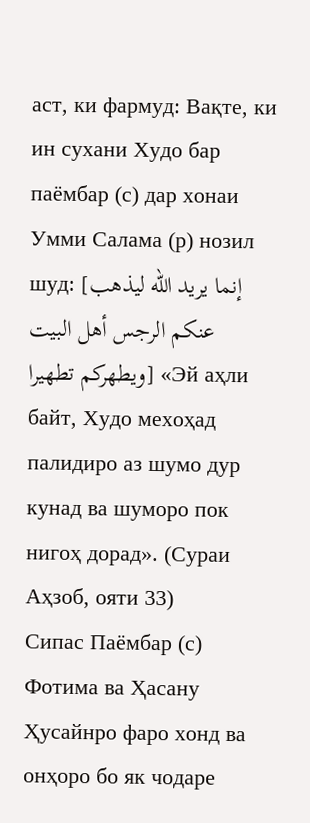аст, ки фармуд: Вақте, ки ин сухани Худо бар паёмбар (с) дар хонаи Умми Салама (р) нозил шуд: [إنما يريد الله ليذهب عنكم الرجس أهل البيت ويطهركم تطهيرا] «Эй аҳли байт, Худо мехоҳад палидиро аз шумо дур кунад ва шуморо пок нигоҳ дорад». (Сураи Аҳзоб, ояти 33)
Сипас Паёмбар (с) Фотима ва Ҳасану Ҳусайнро фаро хонд ва онҳоро бо як чодаре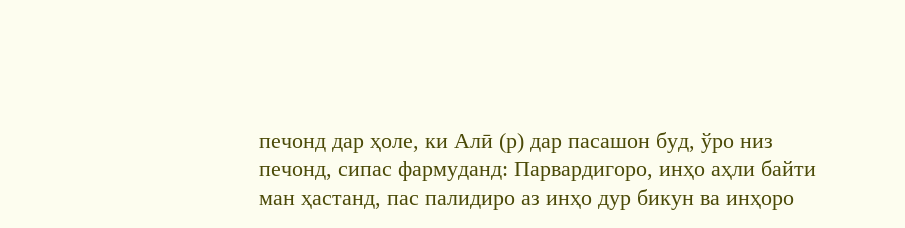печонд дар ҳоле, ки Алӣ (р) дар пасашон буд, ўро низ печонд, сипас фармуданд: Парвардигоро, инҳо аҳли байти ман ҳастанд, пас палидиро аз инҳо дур бикун ва инҳоро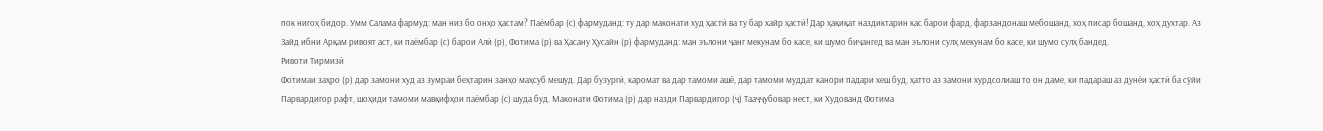пок нигоҳ бидор. Умм Салама фармуд: ман низ бо онҳо ҳастам? Паёмбар (с) фармуданд: ту дар маконати худ ҳастӣ ва ту бар хайр ҳастӣ! Дар ҳақиқат наздиктарин кас барои фард, фарзандонаш мебошанд, хоҳ писар бошанд, хоҳ духтар. Аз Зайд ибни Арқам ривоят аст, ки паёмбар (с) барои Алӣ (р), Фотима (р) ва Ҳасану Ҳусайн (р) фармуданд: ман эълони ҷанг мекунам бо касе, ки шумо биҷангед ва ман эълони сулҳ мекунам бо касе, ки шумо сулҳ бандед.
Ривоти Тирмизӣ
Фотимаи заҳро (р) дар замони худ аз зумраи беҳтарин занҳо маҳсуб мешуд. Дар бузургӣ, каромат ва дар тамоми ашё, дар тамоми муддат канори падари хеш буд, ҳатто аз замони хурдсолиаш то он даме, ки падараш аз дунёи ҳастӣ ба сўйи Парвардигор рафт, шоҳиди тамоми мавқифҳои паёмбар (с) шуда буд. Маконати Фотима (р) дар назди Парвардигор (ҷ) Тааҷҷубовар нест, ки Худованд Фотима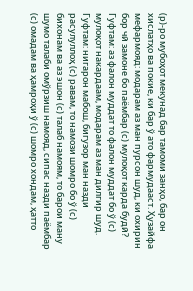(р)-ро мубоҳот мекунад бар тамоми занҳо, бар он хислатҳо ва покие, ки бар ў ато фармудааст. Ҳузайфа мефармояд: модарам аз ман пурсон шуд, ки охирин бор чӣ замоне бо паёмбар (с) мулоқот карда будӣ? Гуфтам: аз фалон муддат то фалон муддат бо ў (с) мулоқот накардаам, модарам аз ман дилгир шуд. Гуфтам: нигарон мабош, бигузор ман назди расулуллоҳ (с) равам, то намози шомро бо ў (с) бихонам ва аз эшон (с) талаб намоям, то барои ману шумо талаби омўрзиш намояд, сипас назди паёмбар (с) омадам ва ҳамроҳи ў (с) шомро хондам, ҳатто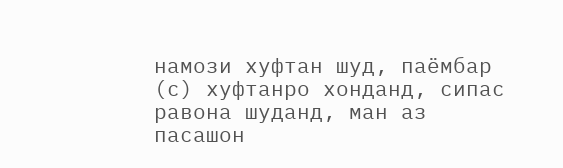намози хуфтан шуд, паёмбар (с) хуфтанро хонданд, сипас равона шуданд, ман аз пасашон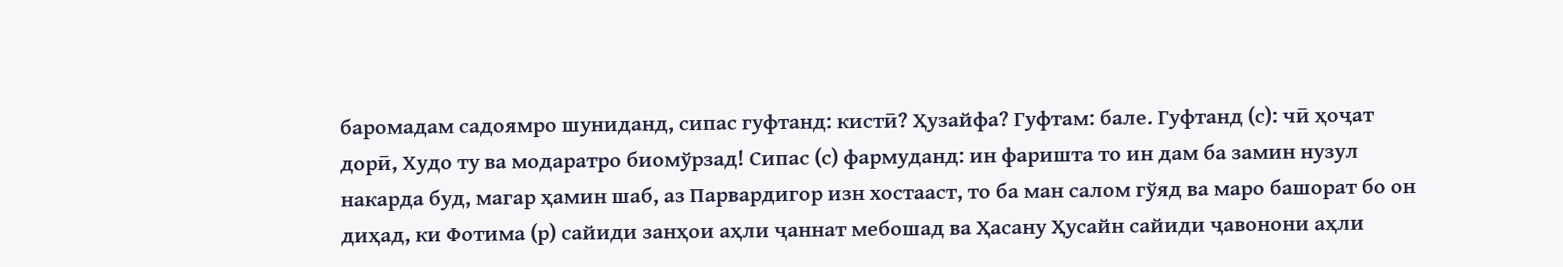баромадам садоямро шуниданд, сипас гуфтанд: кистӣ? Ҳузайфа? Гуфтам: бале. Гуфтанд (с): чӣ ҳоҷат дорӣ, Худо ту ва модаратро биомўрзад! Сипас (с) фармуданд: ин фаришта то ин дам ба замин нузул накарда буд, магар ҳамин шаб, аз Парвардигор изн хостааст, то ба ман салом гўяд ва маро башорат бо он диҳад, ки Фотима (р) сайиди занҳои аҳли ҷаннат мебошад ва Ҳасану Ҳусайн сайиди ҷавонони аҳли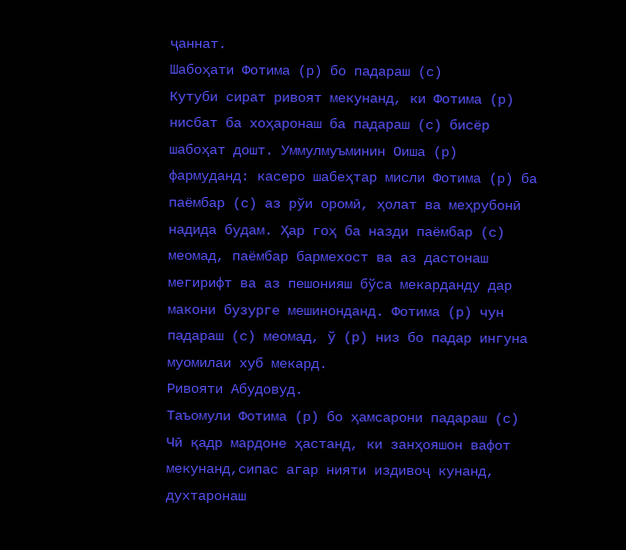ҷаннат.
Шабоҳати Фотима (р) бо падараш (с)
Кутуби сират ривоят мекунанд, ки Фотима (р) нисбат ба хоҳаронаш ба падараш (с) бисёр шабоҳат дошт. Уммулмуъминин Оиша (р) фармуданд: касеро шабеҳтар мисли Фотима (р) ба паёмбар (с) аз рўи оромӣ, ҳолат ва меҳрубонӣ надида будам. Ҳар гоҳ ба назди паёмбар (с) меомад, паёмбар бармехост ва аз дастонаш мегирифт ва аз пешонияш бўса мекарданду дар макони бузурге мешинонданд. Фотима (р) чун падараш (с) меомад, ў (р) низ бо падар ингуна муомилаи хуб мекард.
Ривояти Абудовуд.
Таъомули Фотима (р) бо ҳамсарони падараш (с)
Чӣ қадр мардоне ҳастанд, ки занҳояшон вафот мекунанд,сипас агар нияти издивоҷ кунанд, духтаронаш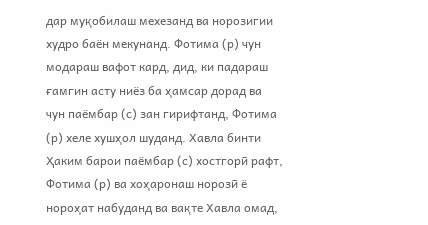дар муқобилаш мехезанд ва норозигии худро баён мекунанд. Фотима (р) чун модараш вафот кард, дид, ки падараш ғамгин асту ниёз ба ҳамсар дорад ва чун паёмбар (с) зан гирифтанд, Фотима (р) хеле хушҳол шуданд. Хавла бинти Ҳаким барои паёмбар (с) хостгорӣ рафт, Фотима (р) ва хоҳаронаш норозӣ ё нороҳат набуданд ва вақте Хавла омад,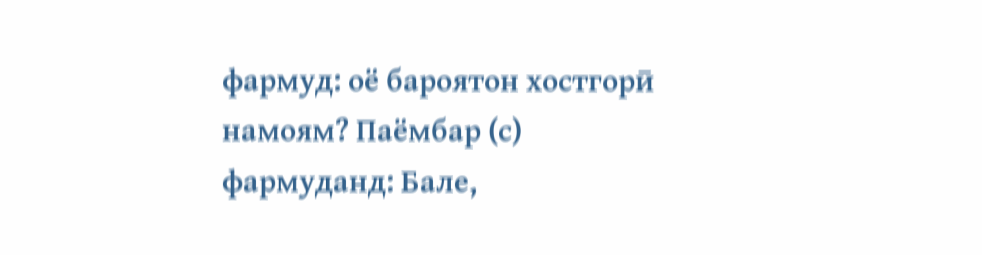фармуд: оё бароятон хостгорӣ намоям? Паёмбар (с) фармуданд: Бале,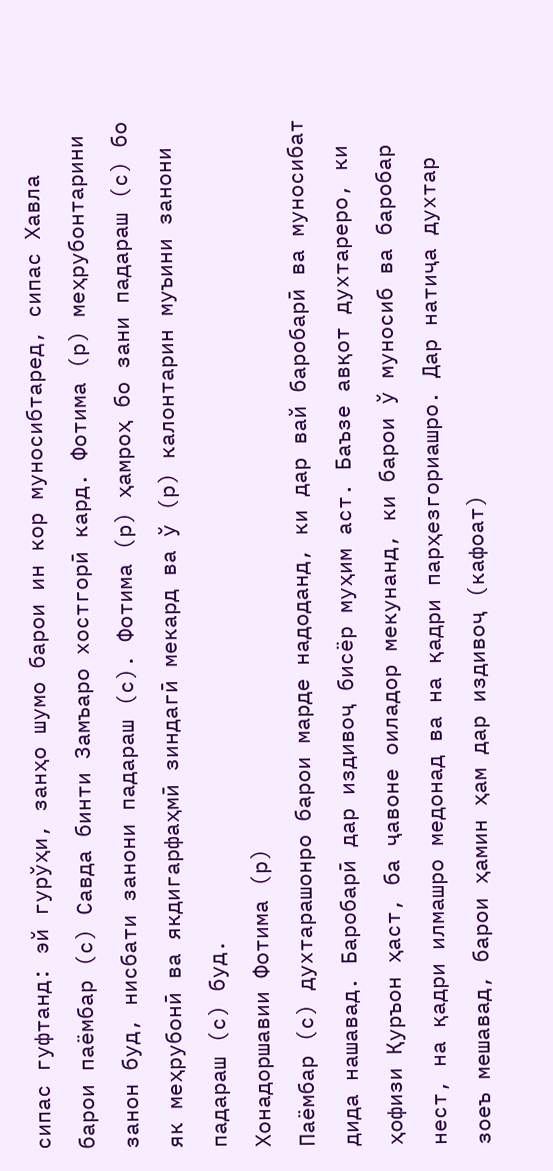сипас гуфтанд: эй гурўҳи, занҳо шумо барои ин кор муносибтаред, сипас Хавла барои паёмбар (с) Савда бинти Замъаро хостгорӣ кард. Фотима (р) меҳрубонтарини занон буд, нисбати занони падараш (с). Фотима (р) ҳамроҳ бо зани падараш (с) бо як меҳрубонӣ ва якдигарфаҳмӣ зиндагӣ мекард ва ў (р) калонтарин муъини занони падараш (с) буд.
Хонадоршавии Фотима (р)
Паёмбар (с) духтарашонро барои марде надоданд, ки дар вай баробарӣ ва муносибат дида нашавад. Баробарӣ дар издивоҷ бисёр муҳим аст. Баъзе авқот духтареро, ки ҳофизи Қуръон ҳаст, ба ҷавоне оиладор мекунанд, ки барои ў муносиб ва баробар нест, на қадри илмашро медонад ва на қадри парҳезгориашро. Дар натиҷа духтар зоеъ мешавад, барои ҳамин ҳам дар издивоҷ (кафоат)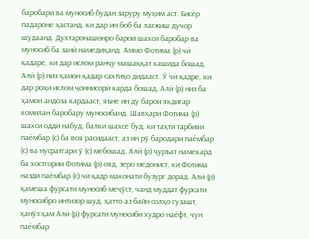баробарӣ ва муносиб будан заруру муҳим аст. Бисёр падароне ҳастанд, ки дар ин боб ба лағжиш дучор шудаанд. Духтаронашонро барои шахси баробар ва муносиб ба занӣ намедиҳанд. Аммо Фотима (р) чӣ қадаре, ки дар ислом ранҷу машаққат кашида бошад, Алӣ (р) низ ҳамон қадар сахтиҳо дидааст. Ў чӣ қадре, ки дар роҳи ислом ҷоннисорӣ карда бошад, Алӣ (р) низ ба ҳамон андоза кардааст, яъне ин ду барои якдигар комилан баробару муносибанд. Шавҳари Фотима (р) шахси оддӣ набуд, балки шахсе буд, ки таҳти тарбияи паёмбар (с) ба воя расидааст, аз ин рў бародари паёмбар (с) ва нусратгари ў (с) мебошад. Алӣ (р) ҷуръат намекард ба хостгории Фотима (р) ояд, зеро медонист, ки Фотима назди паёмбар (с) чӣ қадр маконати бузург дорад. Алӣ (р) ҳамеша фурсати муносиб меҷўст, чанд муддат фурсати муносибро интизор шуд, ҳатто аз байн солҳо гузашт, ҳанўз ҳам Алӣ (р) фурсати муносиби худро наёфт, чун паёмбар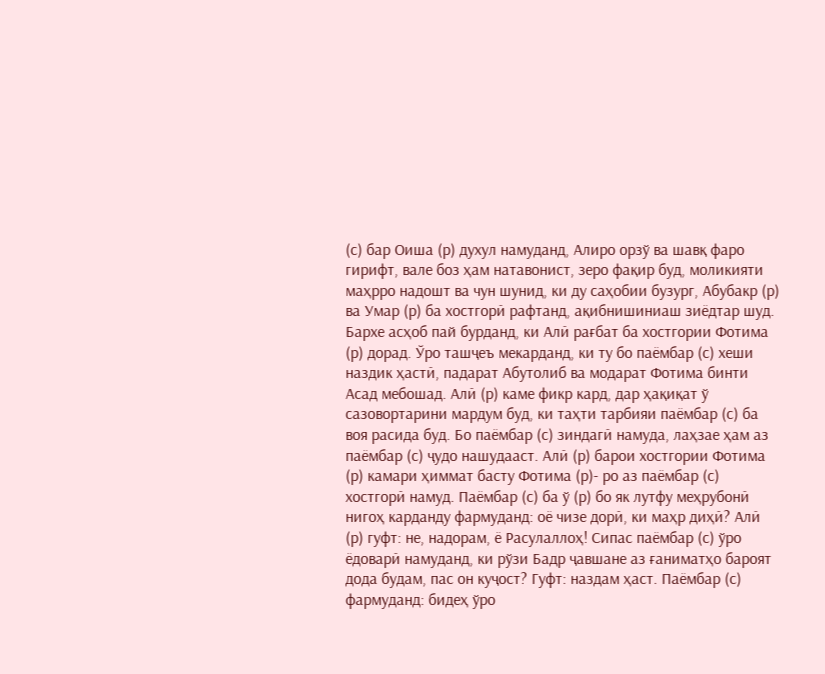(с) бар Оиша (р) духул намуданд, Алиро орзў ва шавқ фаро гирифт, вале боз ҳам натавонист, зеро фақир буд, моликияти маҳрро надошт ва чун шунид, ки ду саҳобии бузург, Абубакр (р) ва Умар (р) ба хостгорӣ рафтанд, ақибнишиниаш зиёдтар шуд. Бархе асҳоб пай бурданд, ки Алӣ рағбат ба хостгории Фотима (р) дорад. Ўро ташҷеъ мекарданд, ки ту бо паёмбар (с) хеши наздик ҳастӣ, падарат Абутолиб ва модарат Фотима бинти Асад мебошад. Алӣ (р) каме фикр кард, дар ҳақиқат ў сазовортарини мардум буд, ки таҳти тарбияи паёмбар (с) ба воя расида буд. Бо паёмбар (с) зиндагӣ намуда, лаҳзае ҳам аз паёмбар (с) ҷудо нашудааст. Алӣ (р) барои хостгории Фотима (р) камари ҳиммат басту Фотима (р)- ро аз паёмбар (с) хостгорӣ намуд. Паёмбар (с) ба ў (р) бо як лутфу меҳрубонӣ нигоҳ карданду фармуданд: оё чизе дорӣ, ки маҳр диҳӣ? Алӣ (р) гуфт: не, надорам, ё Расулаллоҳ! Сипас паёмбар (с) ўро ёдоварӣ намуданд, ки рўзи Бадр ҷавшане аз ғаниматҳо бароят дода будам, пас он куҷост? Гуфт: наздам ҳаст. Паёмбар (с) фармуданд: бидеҳ ўро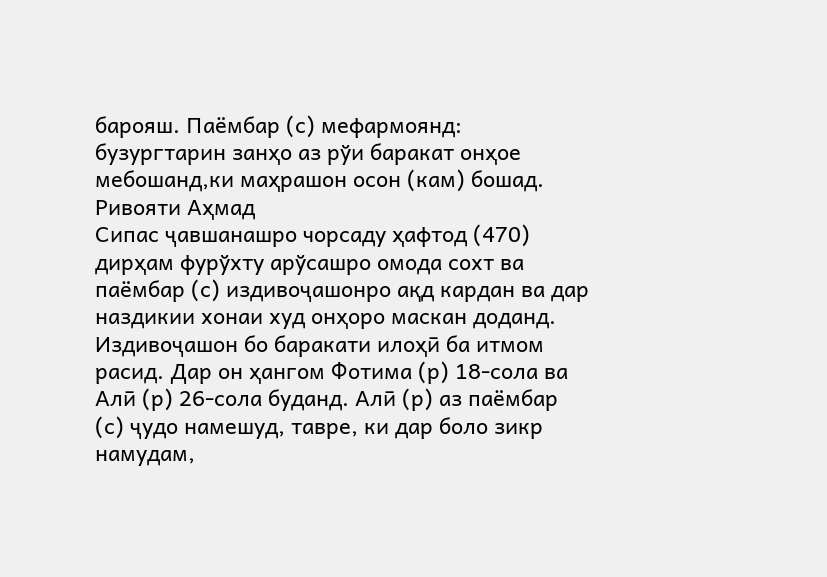барояш. Паёмбар (с) мефармоянд: бузургтарин занҳо аз рўи баракат онҳое мебошанд,ки маҳрашон осон (кам) бошад.
Ривояти Аҳмад
Сипас ҷавшанашро чорсаду ҳафтод (470) дирҳам фурўхту арўсашро омода сохт ва паёмбар (с) издивоҷашонро ақд кардан ва дар наздикии хонаи худ онҳоро маскан доданд. Издивоҷашон бо баракати илоҳӣ ба итмом расид. Дар он ҳангом Фотима (р) 18-сола ва Алӣ (р) 26-сола буданд. Алӣ (р) аз паёмбар (с) ҷудо намешуд, тавре, ки дар боло зикр намудам,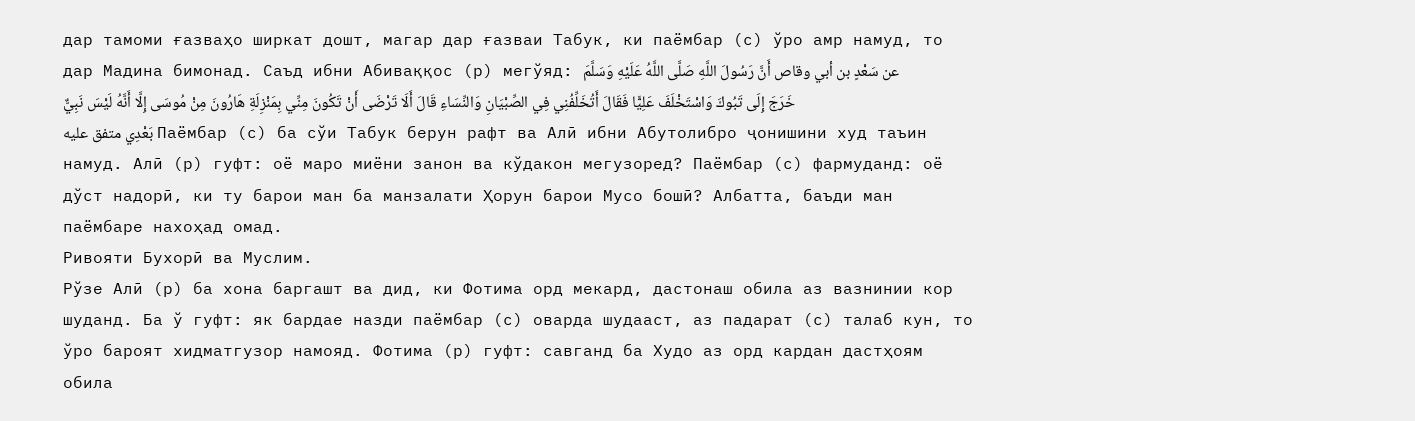дар тамоми ғазваҳо ширкат дошт, магар дар ғазваи Табук, ки паёмбар (с) ўро амр намуд, то дар Мадина бимонад. Саъд ибни Абиваққос (р) мегўяд: عن سَعْدٍ بن أبي وقاص أَنَّ رَسُولَ اللَّهِ صَلَّى اللَّهُ عَلَيْهِ وَسَلَّمَ خَرَجَ إِلَى تَبُوكَ وَاسْتَخْلَفَ عَلِيًّا فَقَالَ أَتُخَلِّفُنِي فِي الصِّبْيَانِ وَالنِّسَاءِ قَالَ أَلَا تَرْضَى أَنْ تَكُونَ مِنِّي بِمَنْزِلَةِ هَارُونَ مِنْ مُوسَى إِلَّا أَنَّهُ لَيْسَ نَبِيٌّ بَعْدِي متفق عليه Паёмбар (с) ба сўи Табук берун рафт ва Алӣ ибни Абутолибро ҷонишини худ таъин намуд. Алӣ (р) гуфт: оё маро миёни занон ва кўдакон мегузоред? Паёмбар (с) фармуданд: оё дўст надорӣ, ки ту барои ман ба манзалати Ҳорун барои Мусо бошӣ? Албатта, баъди ман паёмбаре нахоҳад омад.
Ривояти Бухорӣ ва Муслим.
Рўзе Алӣ (р) ба хона баргашт ва дид, ки Фотима орд мекард, дастонаш обила аз вазнинии кор шуданд. Ба ў гуфт: як бардае назди паёмбар (с) оварда шудааст, аз падарат (с) талаб кун, то ўро бароят хидматгузор намояд. Фотима (р) гуфт: савганд ба Худо аз орд кардан дастҳоям обила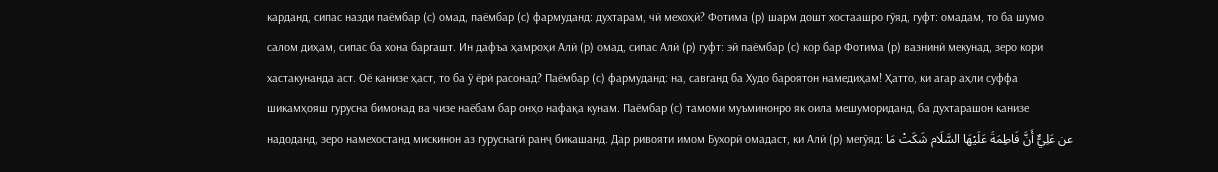карданд, сипас назди паёмбар (с) омад, паёмбар (с) фармуданд: духтарам, чӣ мехоҳӣ? Фотима (р) шарм дошт хостаашро гўяд, гуфт: омадам, то ба шумо салом диҳам, сипас ба хона баргашт. Ин дафъа ҳамроҳи Алӣ (р) омад, сипас Алӣ (р) гуфт: эй паёмбар (с) кор бар Фотима (р) вазнинӣ мекунад, зеро кори хастакунанда аст. Оё канизе ҳаст, то ба ў ёрӣ расонад? Паёмбар (с) фармуданд: на, савганд ба Худо бароятон намедиҳам! Ҳатто, ки агар аҳли суффа шикамҳояш гурусна бимонад ва чизе наёбам бар онҳо нафақа кунам. Паёмбар (с) тамоми муъминонро як оила мешумориданд, ба духтарашон канизе надоданд, зеро намехостанд мискинон аз гуруснагӣ ранҷ бикашанд. Дар ривояти имом Бухорӣ омадаст, ки Алӣ (р) мегўяд: عن عَلِيٌّ أَنَّ فَاطِمَةَ عَلَيْهَا السَّلَام شَكَتْ مَا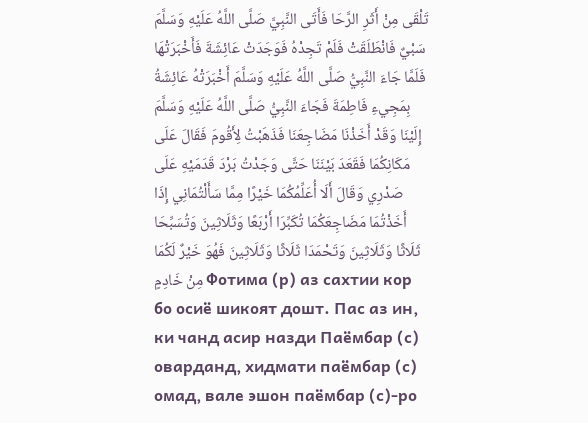تَلْقَى مِنْ أَثَرِ الرَّحَا فَأَتَى النَّبِيَّ صَلَّى اللَّهُ عَلَيْهِ وَسَلَّمَ سَبْيٌ فَانْطَلَقَتْ فَلَمْ تَجِدْهُ فَوَجَدَتْ عَائِشَةَ فَأَخْبَرَتْهَا فَلَمَّا جَاءَ النَّبِيُّ صَلَّى اللَّهُ عَلَيْهِ وَسَلَّمَ أَخْبَرَتْهُ عَائِشَةُ بِمَجِيءِ فَاطِمَةَ فَجَاءَ النَّبِيُّ صَلَّى اللَّهُ عَلَيْهِ وَسَلَّمَ إِلَيْنَا وَقَدْ أَخَذْنَا مَضَاجِعَنَا فَذَهَبْتُ لِأَقُومَ فَقَالَ عَلَى مَكَانِكُمَا فَقَعَدَ بَيْنَنَا حَتَّى وَجَدْتُ بَرْدَ قَدَمَيْهِ عَلَى صَدْرِي وَقَالَ أَلَا أُعَلِّمُكُمَا خَيْرًا مِمَّا سَأَلْتُمَانِي إِذَا أَخَذْتُمَا مَضَاجِعَكُمَا تُكَبِّرَا أَرْبَعًا وَثَلَاثِينَ وَتُسَبِّحَا ثَلَاثًا وَثَلَاثِينَ وَتَحْمَدَا ثَلَاثًا وَثَلَاثِينَ فَهُوَ خَيْرٌ لَكُمَا مِنْ خَادِمٍ Фотима (р) аз сахтии кор бо осиё шикоят дошт. Пас аз ин, ки чанд асир назди Паёмбар (с) оварданд, хидмати паёмбар (с) омад, вале эшон паёмбар (с)-ро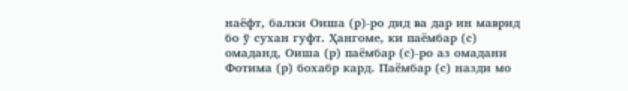наёфт, балки Оиша (р)-ро дид ва дар ин маврид бо ў сухан гуфт. Ҳангоме, ки паёмбар (с) омаданд, Оиша (р) паёмбар (с)-ро аз омадани Фотима (р) бохабр кард. Паёмбар (с) назди мо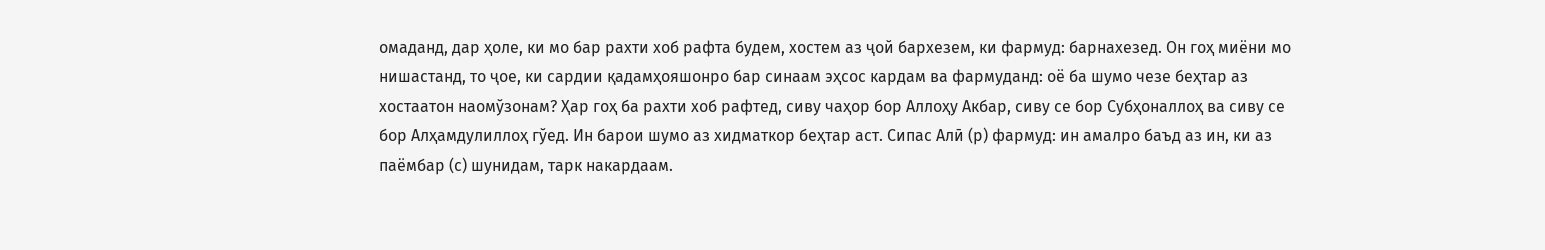омаданд, дар ҳоле, ки мо бар рахти хоб рафта будем, хостем аз ҷой бархезем, ки фармуд: барнахезед. Он гоҳ миёни мо нишастанд, то ҷое, ки сардии қадамҳояшонро бар синаам эҳсос кардам ва фармуданд: оё ба шумо чезе беҳтар аз хостаатон наомўзонам? Ҳар гоҳ ба рахти хоб рафтед, сиву чаҳор бор Аллоҳу Акбар, сиву се бор Субҳоналлоҳ ва сиву се бор Алҳамдулиллоҳ гўед. Ин барои шумо аз хидматкор беҳтар аст. Сипас Алӣ (р) фармуд: ин амалро баъд аз ин, ки аз паёмбар (с) шунидам, тарк накардаам.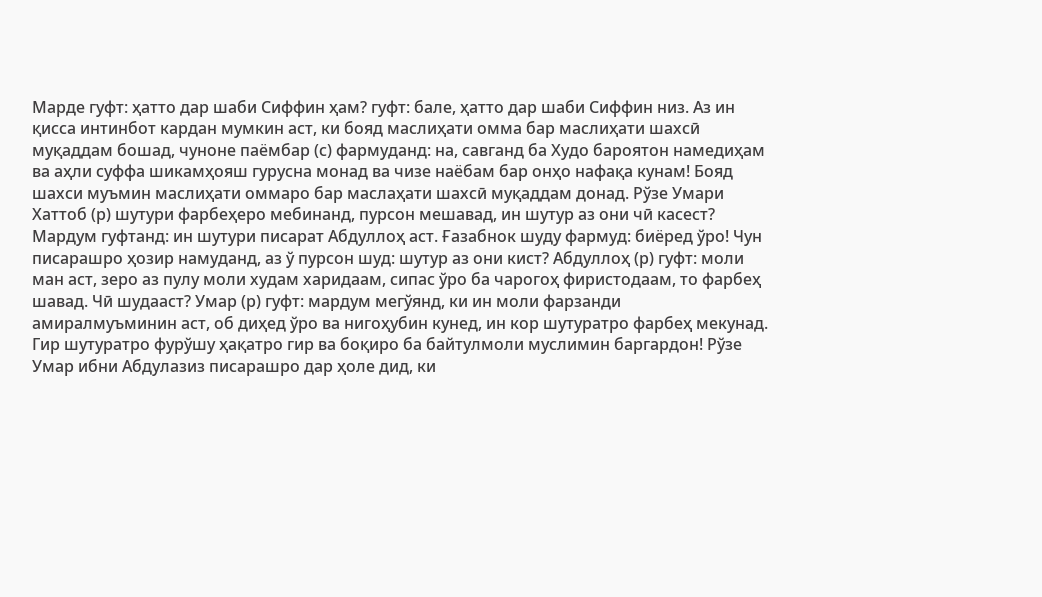Марде гуфт: ҳатто дар шаби Сиффин ҳам? гуфт: бале, ҳатто дар шаби Сиффин низ. Аз ин қисса интинбот кардан мумкин аст, ки бояд маслиҳати омма бар маслиҳати шахсӣ муқаддам бошад, чуноне паёмбар (с) фармуданд: на, савганд ба Худо бароятон намедиҳам ва аҳли суффа шикамҳояш гурусна монад ва чизе наёбам бар онҳо нафақа кунам! Бояд шахси муъмин маслиҳати оммаро бар маслаҳати шахсӣ муқаддам донад. Рўзе Умари Хаттоб (р) шутури фарбеҳеро мебинанд, пурсон мешавад, ин шутур аз они чӣ касест? Мардум гуфтанд: ин шутури писарат Абдуллоҳ аст. Ғазабнок шуду фармуд: биёред ўро! Чун писарашро ҳозир намуданд, аз ў пурсон шуд: шутур аз они кист? Абдуллоҳ (р) гуфт: моли ман аст, зеро аз пулу моли худам харидаам, сипас ўро ба чарогоҳ фиристодаам, то фарбеҳ шавад. Чӣ шудааст? Умар (р) гуфт: мардум мегўянд, ки ин моли фарзанди амиралмуъминин аст, об диҳед ўро ва нигоҳубин кунед, ин кор шутуратро фарбеҳ мекунад. Гир шутуратро фурўшу ҳақатро гир ва боқиро ба байтулмоли муслимин баргардон! Рўзе Умар ибни Абдулазиз писарашро дар ҳоле дид, ки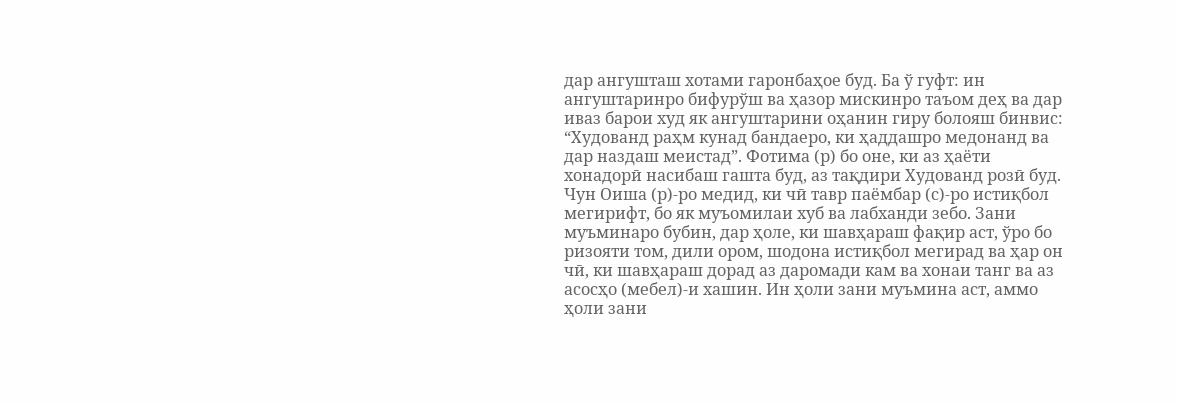дар ангушташ хотами гаронбаҳое буд. Ба ў гуфт: ин ангуштаринро бифурўш ва ҳазор мискинро таъом деҳ ва дар иваз барои худ як ангуштарини оҳанин гиру болояш бинвис: “Худованд раҳм кунад бандаеро, ки ҳаддашро медонанд ва дар наздаш меистад”. Фотима (р) бо оне, ки аз ҳаёти хонадорӣ насибаш гашта буд, аз тақдири Худованд розӣ буд. Чун Оиша (р)-ро медид, ки чӣ тавр паёмбар (с)-ро истиқбол мегирифт, бо як муъомилаи хуб ва лабханди зебо. Зани муъминаро бубин, дар ҳоле, ки шавҳараш фақир аст, ўро бо ризояти том, дили ором, шодона истиқбол мегирад ва ҳар он чӣ, ки шавҳараш дорад аз даромади кам ва хонаи танг ва аз асосҳо (мебел)-и хашин. Ин ҳоли зани муъмина аст, аммо ҳоли зани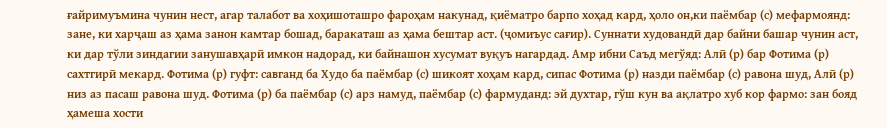ғайримуъмина чунин нест, агар талабот ва хоҳишоташро фароҳам накунад, қиёматро барпо хоҳад кард, ҳоло он,ки паёмбар (с) мефармоянд: зане, ки харҷаш аз ҳама занон камтар бошад, баракаташ аз ҳама бештар аст. (ҷомиъус сағир). Суннати худовандӣ дар байни башар чунин аст, ки дар тўли зиндагии занушавҳарӣ имкон надорад, ки байнашон хусумат вуқуъ нагардад. Амр ибни Саъд мегўяд: Алӣ (р) бар Фотима (р) сахтгирӣ мекард. Фотима (р) гуфт: савганд ба Худо ба паёмбар (с) шикоят хоҳам кард, сипас Фотима (р) назди паёмбар (с) равона шуд, Алӣ (р) низ аз пасаш равона шуд. Фотима (р) ба паёмбар (с) арз намуд, паёмбар (с) фармуданд: эй духтар, гўш кун ва ақлатро хуб кор фармо: зан бояд ҳамеша хости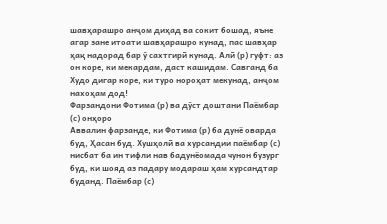шавҳарашро анҷом диҳад ва сокит бошад, яъне агар зане итоати шавҳарашро кунад, пас шавҳар ҳақ надорад бар ў сахтгирӣ кунад. Алӣ (р) гуфт: аз он коре, ки мекардам, даст кашидам. Савганд ба Худо дигар коре, ки туро нороҳат мекунад, анҷом нахоҳам дод!
Фарзандони Фотима (р) ва дўст доштани Паёмбар (с) онҳоро
Аввалин фарзанде, ки Фотима (р) ба дунё оварда буд, Ҳасан буд. Хушҳолӣ ва хурсандии паёмбар (с) нисбат ба ин тифли нав бадунёомада чунон бузург буд, ки шояд аз падару модараш ҳам хурсандтар буданд. Паёмбар (с)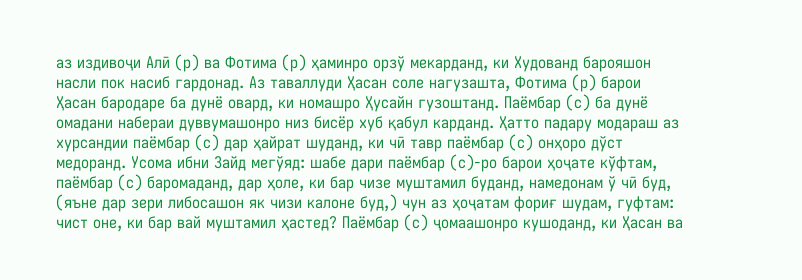аз издивоҷи Алӣ (р) ва Фотима (р) ҳаминро орзў мекарданд, ки Худованд барояшон насли пок насиб гардонад. Аз таваллуди Ҳасан соле нагузашта, Фотима (р) барои Ҳасан бародаре ба дунё овард, ки номашро Ҳусайн гузоштанд. Паёмбар (с) ба дунё омадани набераи дуввумашонро низ бисёр хуб қабул карданд. Ҳатто падару модараш аз хурсандии паёмбар (с) дар ҳайрат шуданд, ки чӣ тавр паёмбар (с) онҳоро дўст медоранд. Усома ибни Зайд мегўяд: шабе дари паёмбар (с)-ро барои ҳоҷате кўфтам, паёмбар (с) баромаданд, дар ҳоле, ки бар чизе муштамил буданд, намедонам ў чӣ буд, (яъне дар зери либосашон як чизи калоне буд,) чун аз ҳоҷатам фориғ шудам, гуфтам: чист оне, ки бар вай муштамил ҳастед? Паёмбар (с) ҷомаашонро кушоданд, ки Ҳасан ва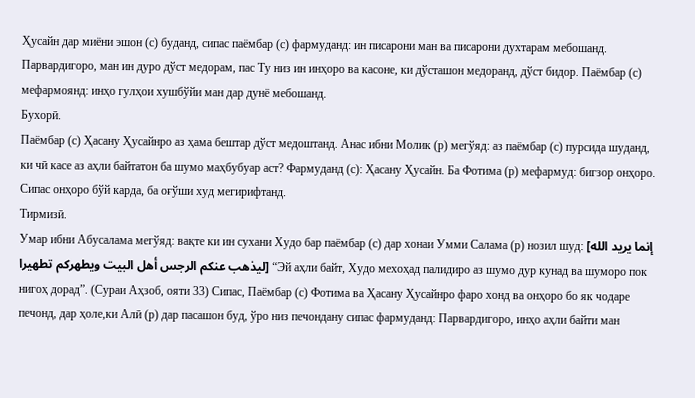Ҳусайн дар миёни эшон (с) буданд, сипас паёмбар (с) фармуданд: ин писарони ман ва писарони духтарам мебошанд. Парвардигоро, ман ин дуро дўст медорам, пас Ту низ ин инҳоро ва касоне, ки дўсташон медоранд, дўст бидор. Паёмбар (с) мефармоянд: инҳо гулҳои хушбўйи ман дар дунё мебошанд.
Бухорӣ.
Паёмбар (с) Ҳасану Ҳусайнро аз ҳама бештар дўст медоштанд. Анас ибни Молик (р) мегўяд: аз паёмбар (с) пурсида шуданд, ки чӣ касе аз аҳли байтатон ба шумо маҳбубуар аст? Фармуданд (с): Ҳасану Ҳусайн. Ба Фотима (р) мефармуд: бигзор онҳоро. Сипас онҳоро бўй карда, ба оғўши худ мегирифтанд.
Тирмизӣ.
Умар ибни Абусалама мегўяд: вақте ки ин сухани Худо бар паёмбар (с) дар хонаи Умми Салама (р) нозил шуд: [إنما يريد الله ليذهب عنكم الرجس أهل البيت ويطهركم تطهيرا] “Эй аҳли байт, Худо мехоҳад палидиро аз шумо дур кунад ва шуморо пок нигоҳ дорад”. (Сураи Аҳзоб, ояти 33) Сипас, Паёмбар (с) Фотима ва Ҳасану Ҳусайнро фаро хонд ва онҳоро бо як чодаре печонд, дар ҳоле,ки Алӣ (р) дар пасашон буд, ўро низ печондану сипас фармуданд: Парвардигоро, инҳо аҳли байти ман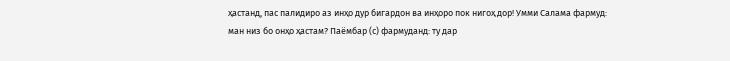ҳастанд, пас палидиро аз инҳо дур бигардон ва инҳоро пок нигоҳ дор! Умми Салама фармуд: ман низ бо онҳо ҳастам? Паёмбар (с) фармуданд: ту дар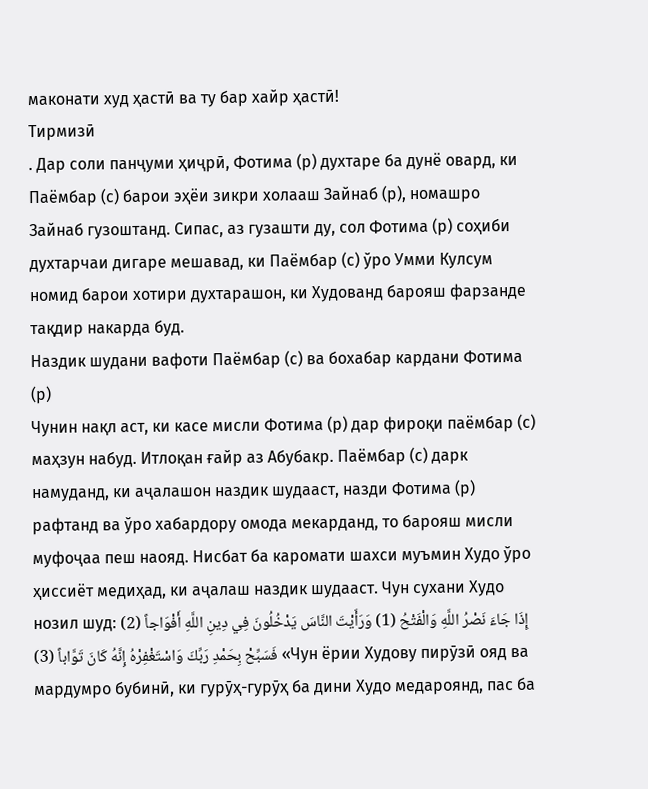маконати худ ҳастӣ ва ту бар хайр ҳастӣ!
Тирмизӣ
. Дар соли панҷуми ҳиҷрӣ, Фотима (р) духтаре ба дунё овард, ки Паёмбар (с) барои эҳёи зикри холааш Зайнаб (р), номашро Зайнаб гузоштанд. Сипас, аз гузашти ду, сол Фотима (р) соҳиби духтарчаи дигаре мешавад, ки Паёмбар (с) ўро Умми Кулсум номид барои хотири духтарашон, ки Худованд барояш фарзанде тақдир накарда буд.
Наздик шудани вафоти Паёмбар (с) ва бохабар кардани Фотима (р)
Чунин нақл аст, ки касе мисли Фотима (р) дар фироқи паёмбар (с) маҳзун набуд. Итлоқан ғайр аз Абубакр. Паёмбар (с) дарк намуданд, ки аҷалашон наздик шудааст, назди Фотима (р) рафтанд ва ўро хабардору омода мекарданд, то барояш мисли муфоҷаа пеш наояд. Нисбат ба каромати шахси муъмин Худо ўро ҳиссиёт медиҳад, ки аҷалаш наздик шудааст. Чун сухани Худо нозил шуд: إِذَا جَاءَ نَصْرُ اللَّهِ وَالْفَتْحُ (1) وَرَأَيْتَ النَّاسَ يَدْخُلُونَ فِي دِينِ اللَّهِ أَفْوَاجاً (2) فَسَبِّحْ بِحَمْدِ رَبِّكَ وَاسْتَغْفِرْهُ إِنَّهُ كَانَ تَوَّاباً (3) «Чун ёрии Худову пирӯзӣ ояд ва мардумро бубинӣ, ки гурӯҳ-гурӯҳ ба дини Худо медароянд, пас ба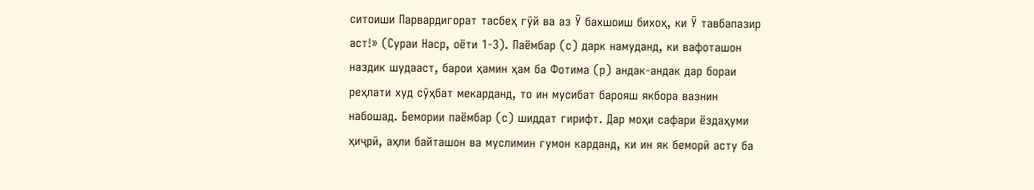ситоиши Парвардигорат тасбеҳ гӯй ва аз Ӯ бахшоиш бихоҳ, ки Ӯ тавбапазир аст!» (Сураи Наср, оёти 1-3). Паёмбар (с) дарк намуданд, ки вафоташон наздик шудааст, барои ҳамин ҳам ба Фотима (р) андак-андак дар бораи реҳлати худ сӯҳбат мекарданд, то ин мусибат барояш якбора вазнин набошад. Бемории паёмбар (с) шиддат гирифт. Дар моҳи сафари ёздаҳуми ҳиҷрӣ, аҳли байташон ва муслимин гумон карданд, ки ин як беморӣ асту ба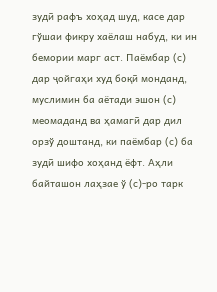зудӣ рафъ хоҳад шуд, касе дар гўшаи фикру хаёлаш набуд, ки ин бемории марг аст. Паёмбар (с) дар ҷойгаҳи худ боқӣ монданд, муслимин ба аётади эшон (с) меомаданд ва ҳамагӣ дар дил орзў доштанд, ки паёмбар (с) ба зудӣ шифо хоҳанд ёфт. Аҳли байташон лаҳзае ў (с)-ро тарк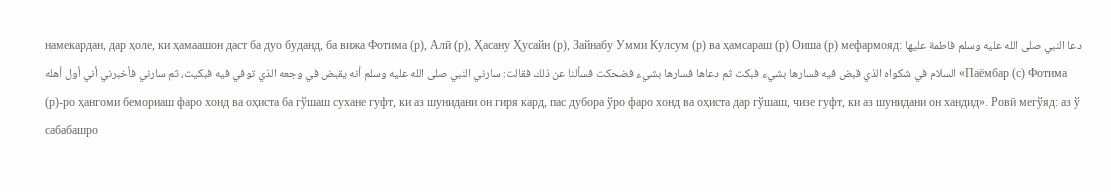намекардан, дар ҳоле, ки ҳамаашон даст ба дуо буданд, ба вижа Фотима (р), Алӣ (р), Ҳасану Ҳусайн (р), Зайнабу Умми Кулсум (р) ва ҳамсараш (р) Оиша (р) мефармояд: دعا النبي صلى الله عليه وسلم فاطمة عليها السلام في شكواه الذي قبض فيه فسارها بشيء فبكت ثم دعاها فسارها بشيء فضحكت فسألنا عن ذلك فقالت: سارني النبي صلى الله عليه وسلم أنه يقبض في وجعه الذي توفي فيه فبكيت، ثم سارني فأخبرني أني أول أهله «Паёмбар (с) Фотима (р)-ро ҳангоми бемориаш фаро хонд ва оҳиста ба гўшаш сухане гуфт, ки аз шунидани он гиря кард, пас дубора ўро фаро хонд ва оҳиста дар гўшаш, чизе гуфт, ки аз шунидани он хандид». Ровӣ мегўяд: аз ў сабабашро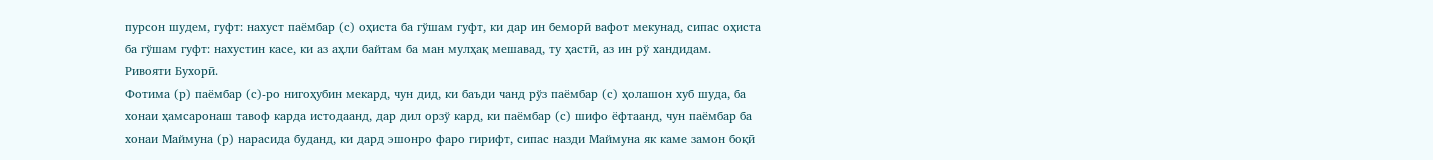пурсон шудем, гуфт: нахуст паёмбар (с) оҳиста ба гўшам гуфт, ки дар ин беморӣ вафот мекунад, сипас оҳиста ба гўшам гуфт: нахустин касе, ки аз аҳли байтам ба ман мулҳақ мешавад, ту ҳастӣ, аз ин рў хандидам.
Ривояти Бухорӣ.
Фотима (р) паёмбар (с)-ро нигоҳубин мекард, чун дид, ки баъди чанд рўз паёмбар (с) ҳолашон хуб шуда, ба хонаи ҳамсаронаш тавоф карда истодаанд, дар дил орзў кард, ки паёмбар (с) шифо ёфтаанд, чун паёмбар ба хонаи Маймуна (р) нарасида буданд, ки дард эшонро фаро гирифт, сипас назди Маймуна як каме замон боқӣ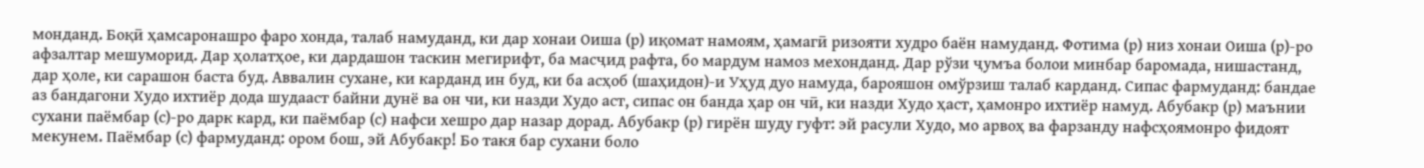монданд. Боқӣ ҳамсаронашро фаро хонда, талаб намуданд, ки дар хонаи Оиша (р) иқомат намоям, ҳамагӣ ризояти худро баён намуданд. Фотима (р) низ хонаи Оиша (р)-ро афзалтар мешуморид. Дар ҳолатҳое, ки дардашон таскин мегирифт, ба масҷид рафта, бо мардум намоз мехонданд. Дар рўзи ҷумъа болои минбар баромада, нишастанд, дар ҳоле, ки сарашон баста буд. Аввалин сухане, ки карданд ин буд, ки ба асҳоб (шаҳидон)-и Уҳуд дуо намуда, барояшон омўрзиш талаб карданд. Сипас фармуданд: бандае аз бандагони Худо ихтиёр дода шудааст байни дунё ва он чи, ки назди Худо аст, сипас он банда ҳар он чӣ, ки назди Худо ҳаст, ҳамонро ихтиёр намуд. Абубакр (р) маънии сухани паёмбар (с)-ро дарк кард, ки паёмбар (с) нафси хешро дар назар дорад. Абубакр (р) гирён шуду гуфт: эй расули Худо, мо арвоҳ ва фарзанду нафсҳоямонро фидоят мекунем. Паёмбар (с) фармуданд: ором бош, эй Абубакр! Бо такя бар сухани боло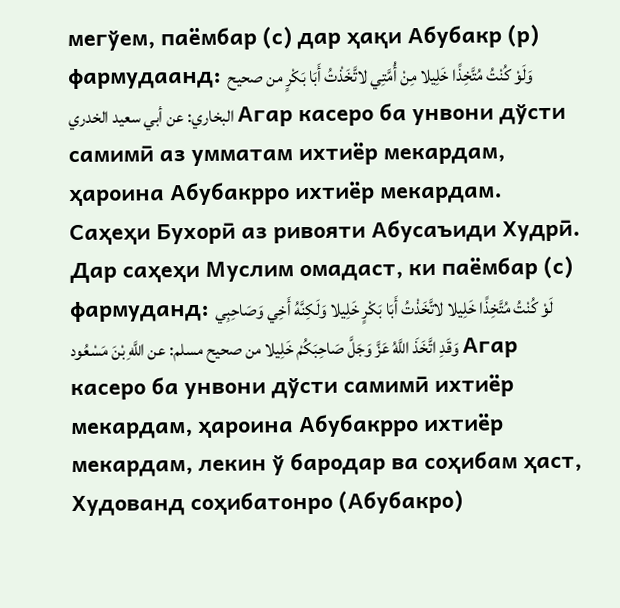мегўем, паёмбар (с) дар ҳақи Абубакр (р) фармудаанд: وَلَوْ كُنْتُ مُتَّخِذًا خَلِيلا مِنْ أُمَّتِي لاتَّخَذْتُ أَبَا بَكْرٍ من صحيح البخاري: عن أبي سعيد الخدري Агар касеро ба унвони дўсти самимӣ аз умматам ихтиёр мекардам, ҳароина Абубакрро ихтиёр мекардам.
Саҳеҳи Бухорӣ аз ривояти Абусаъиди Худрӣ.
Дар саҳеҳи Муслим омадаст, ки паёмбар (с) фармуданд: لَوْ كُنْتُ مُتَّخِذًا خَلِيلا لاتَّخَذْتُ أَبَا بَكْرٍ خَلِيلا وَلَكِنَّهُ أَخِي وَصَاحِبِي وَقَدِ اتَّخَذَ اللَّهُ عَزَّ وَجَلَّ صَاحِبَكُمْ خَلِيلا من صحيح مسلم: عن اللَّهِ بْنَ مَسْعُود Агар касеро ба унвони дўсти самимӣ ихтиёр мекардам, ҳароина Абубакрро ихтиёр мекардам, лекин ў бародар ва соҳибам ҳаст, Худованд соҳибатонро (Абубакро)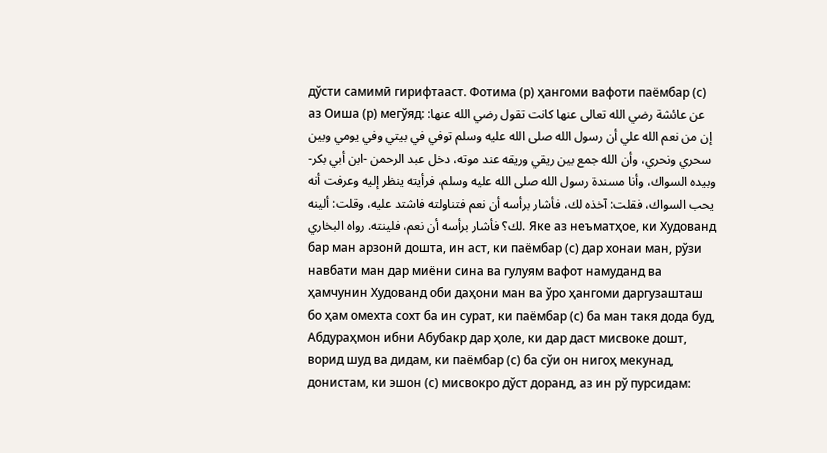дўсти самимӣ гирифтааст. Фотима (р) ҳангоми вафоти паёмбар (с) аз Оиша (р) мегўяд: عن عائشة رضي الله تعالى عنها كانت تقول رضي الله عنها: إن من نعم الله علي أن رسول الله صلى الله عليه وسلم توفي في بيتي وفي يومي وبين سحري ونحري، وأن الله جمع بين ريقي وريقه عند موته، دخل عبد الرحمن -ابن أبي بكر- وبيده السواك، وأنا مسندة رسول الله صلى الله عليه وسلم، فرأيته ينظر إليه وعرفت أنه يحب السواك، فقلت: آخذه لك، فأشار برأسه أن نعم فتناولته فاشتد عليه، وقلت: ألينه لك؟ فأشار برأسه أن نعم، فلينته. رواه البخاري. Яке аз неъматҳое, ки Худованд бар ман арзонӣ дошта, ин аст, ки паёмбар (с) дар хонаи ман, рўзи навбати ман дар миёни сина ва гулуям вафот намуданд ва ҳамчунин Худованд оби даҳони ман ва ўро ҳангоми даргузашташ бо ҳам омехта сохт ба ин сурат, ки паёмбар (с) ба ман такя дода буд, Абдураҳмон ибни Абубакр дар ҳоле, ки дар даст мисвоке дошт, ворид шуд ва дидам, ки паёмбар (с) ба сўи он нигоҳ мекунад, донистам, ки эшон (с) мисвокро дўст доранд, аз ин рў пурсидам: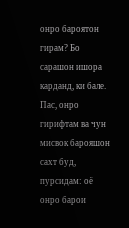онро бароятон гирам? Бо сарашон ишора карданд, ки бале. Пас, онро гирифтам ва чун мисвок барояшон сахт буд, пурсидам: оё онро барои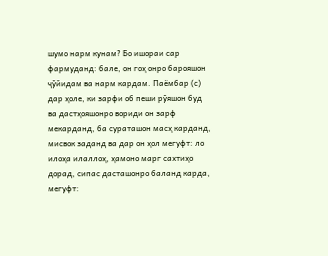шумо нарм кунам? Бо ишораи сар фармуданд: бале, он гоҳ онро барояшон ҷўйидам ва нарм кардам. Паёмбар (с) дар ҳоле, ки зарфи об пеши рўяшон буд ва дастҳояшонро вориди он зарф мекарданд, ба сураташон масҳ карданд, мисвок заданд ва дар он ҳол мегуфт: ло илоҳа илаллоҳ, ҳамоно марг сахтиҳо дорад, сипас дасташонро баланд карда, мегуфт: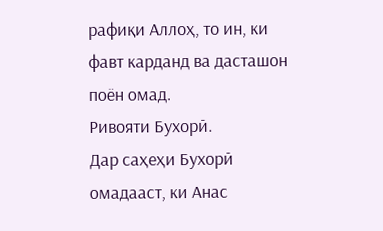рафиқи Аллоҳ, то ин, ки фавт карданд ва дасташон поён омад.
Ривояти Бухорӣ.
Дар саҳеҳи Бухорӣ омадааст, ки Анас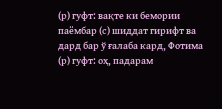(р) гуфт: вақте ки бемории паёмбар (с) шиддат гирифт ва дард бар ў ғалаба кард, Фотима (р) гуфт: оҳ, падарам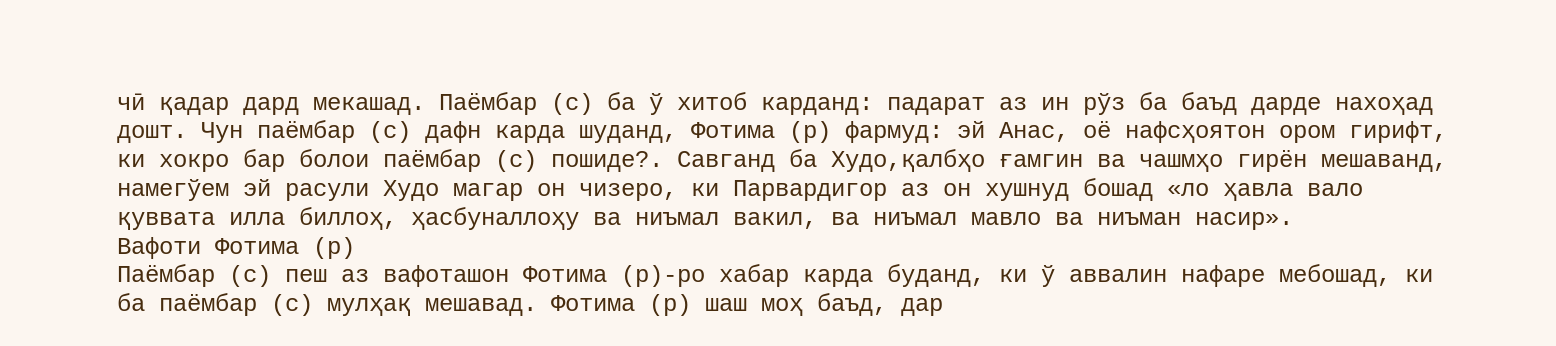чӣ қадар дард мекашад. Паёмбар (с) ба ў хитоб карданд: падарат аз ин рўз ба баъд дарде нахоҳад дошт. Чун паёмбар (с) дафн карда шуданд, Фотима (р) фармуд: эй Анас, оё нафсҳоятон ором гирифт, ки хокро бар болои паёмбар (с) пошиде?. Савганд ба Худо,қалбҳо ғамгин ва чашмҳо гирён мешаванд, намегўем эй расули Худо магар он чизеро, ки Парвардигор аз он хушнуд бошад «ло ҳавла вало қуввата илла биллоҳ, ҳасбуналлоҳу ва ниъмал вакил, ва ниъмал мавло ва ниъман насир».
Вафоти Фотима (р)
Паёмбар (с) пеш аз вафоташон Фотима (р)-ро хабар карда буданд, ки ў аввалин нафаре мебошад, ки ба паёмбар (с) мулҳақ мешавад. Фотима (р) шаш моҳ баъд, дар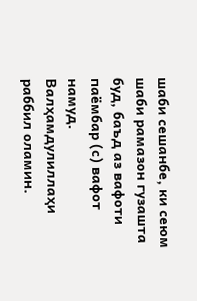шаби сешанбе, ки сеюм шаби рамазон гузашта буд, баъд аз вафоти паёмбар (с) вафот намуд. Валҳамдулиллаҳи раббил оламин.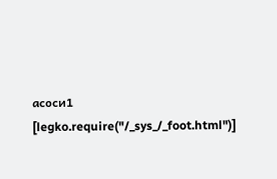асоси1 [legko.require("/_sys_/_foot.html")]